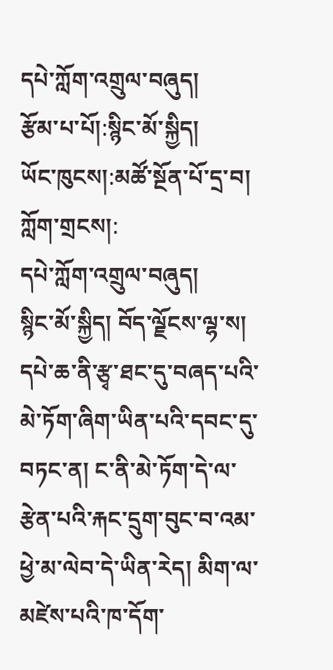དཔེ་ཀློག་འགྲུལ་བཞུད།
རྩོམ་པ་པོ།:སྙིང་མོ་སྐྱིད།
ཡོང་ཁུངས།:མཚོ་སྔོན་པོ་དྲ་བ།
ཀློག་གྲངས།:
དཔེ་ཀློག་འགྲུལ་བཞུད།
སྙིང་མོ་སྐྱིད། བོད་ལྗོངས་ལྷ་ས།
དཔེ་ཆ་ནི་རྩྭ་ཐང་དུ་བཞད་པའི་མེ་ཏོག་ཞིག་ཡིན་པའི་དབང་དུ་བཏང་ན། ང་ནི་མེ་ཏོག་དེ་ལ་རྩེན་པའི་རྐང་དྲུག་བུང་བ་འམ་ཕྱེ་མ་ལེབ་དེ་ཡིན་རེད། མིག་ལ་མཛེས་པའི་ཁ་དོག་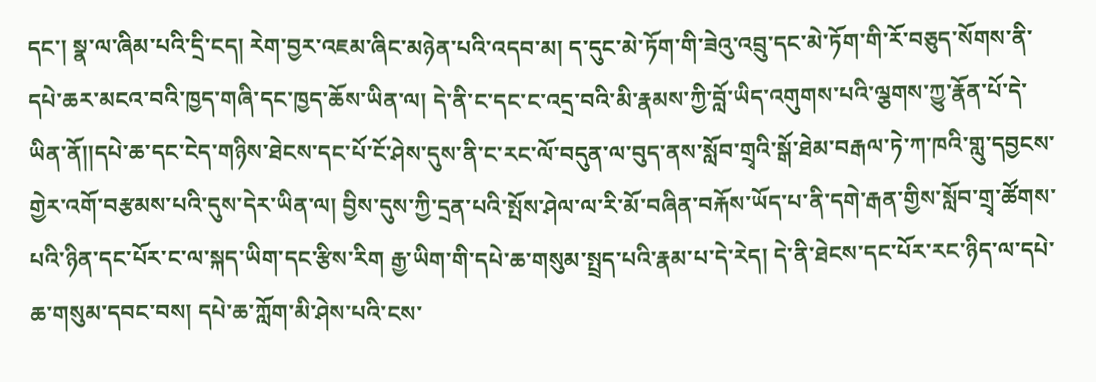དང་། སྣ་ལ་ཞིམ་པའི་དྲི་ངད། རེག་བྱར་འཇམ་ཞིང་མཉེན་པའི་འདབ་མ། ད་དུང་མེ་ཏོག་གི་ཟེའུ་འབྲུ་དང་མེ་ཏོག་གི་རོ་བཅུད་སོགས་ནི་དཔེ་ཆར་མངའ་བའི་ཁྱད་གཞི་དང་ཁྱད་ཆོས་ཡིན་ལ། དེ་ནི་ང་དང་ང་འདྲ་བའི་མི་རྣམས་ཀྱི་བློ་ཡིད་འགུགས་པའི་ལྕགས་ཀྱུ་རྣོན་པོ་དེ་ཡིན་ནོ།།དཔེ་ཆ་དང་ངེད་གཉིས་ཐེངས་དང་པོ་ངོ་ཤེས་དུས་ནི་ང་རང་ལོ་བདུན་ལ་བུད་ནས་སློབ་གྲྭའི་སྒོ་ཐེམ་བརྒལ་ཏེ་ཀ་ཁའི་གླུ་དབྱངས་གྱེར་འགོ་བརྩམས་པའི་དུས་དེར་ཡིན་ལ། བྱིས་དུས་ཀྱི་དྲན་པའི་སྤོས་ཤེལ་ལ་རི་མོ་བཞིན་བརྐོས་ཡོད་པ་ནི་དགེ་རྒན་གྱིས་སློབ་གྲྭ་ཚོགས་པའི་ཉིན་དང་པོར་ང་ལ་སྐད་ཡིག་དང་རྩིས་རིག རྒྱ་ཡིག་གི་དཔེ་ཆ་གསུམ་སྤྲད་པའི་རྣམ་པ་དེ་རེད། དེ་ནི་ཐེངས་དང་པོར་རང་ཉིད་ལ་དཔེ་ཆ་གསུམ་དབང་བས། དཔེ་ཆ་ཀློག་མི་ཤེས་པའི་ངས་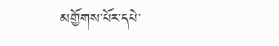མགྱོགས་པོར་དཔེ་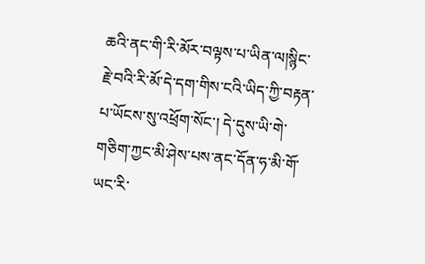ཆའི་ནང་གི་རི་མོར་བལྟས་པ་ཡིན་ལ།སྙིང་རྗེ་བའི་རི་མོ་དེ་དག་གིས་ངའི་ཡིད་ཀྱི་བརྟན་པ་ཡོངས་སུ་འཕྲོག་སོང་། དེ་དུས་ཡི་གེ་གཅིག་ཀྱང་མི་ཤེས་པས་ནང་དོན་ཧ་མི་གོ་ཡང་རི་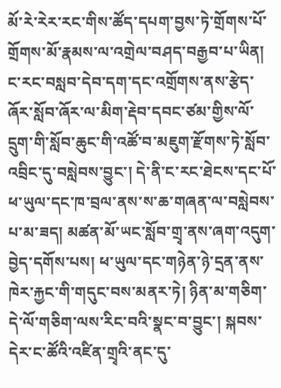མོ་རེ་རེར་རང་གིས་ཚོད་དཔག་བྱས་ཏེ་གྲོགས་པོ་གྲོགས་མོ་རྣམས་ལ་འགྲེལ་བཤད་བརྒྱབ་པ་ཡིན།
ང་རང་བསླབ་དེབ་དག་དང་འགྲོགས་ནས་རྩེད་ཞོར་སློབ་ཞོར་ལ་མིག་རྡེབ་དབང་ཙམ་གྱིས་ལོ་དྲུག་གི་སློབ་ཆུང་གི་འཚོ་བ་མཇུག་རྫོགས་ཏེ་སློབ་འབྲིང་དུ་བསླེབས་བྱུང་། དེ་ནི་ང་རང་ཐེངས་དང་པོ་ཕ་ཡུལ་དང་ཁ་བྲལ་ནས་ས་ཆ་གཞན་ལ་བསླེབས་པ་མ་ཟད། མཚན་མོ་ཡང་སློབ་གྲྭ་ནས་ཞག་འདུག་བྱེད་དགོས་པས། ཕ་ཡུལ་དང་གཉེན་ཉེ་དྲན་ནས་ཁེར་རྐྱང་གི་གདུང་བས་མནར་ཏེ། ཉིན་མ་གཅིག་དེ་ལོ་གཅིག་ལས་རིང་བའི་སྣང་བ་བྱུང་། སྐབས་དེར་ང་ཚོའི་འཛིན་གྲྭའི་ནང་དུ་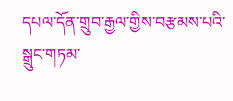དཔལ་དོན་གྲུབ་རྒྱལ་གྱིས་བརྩམས་པའི་སྒྲུང་གཏམ་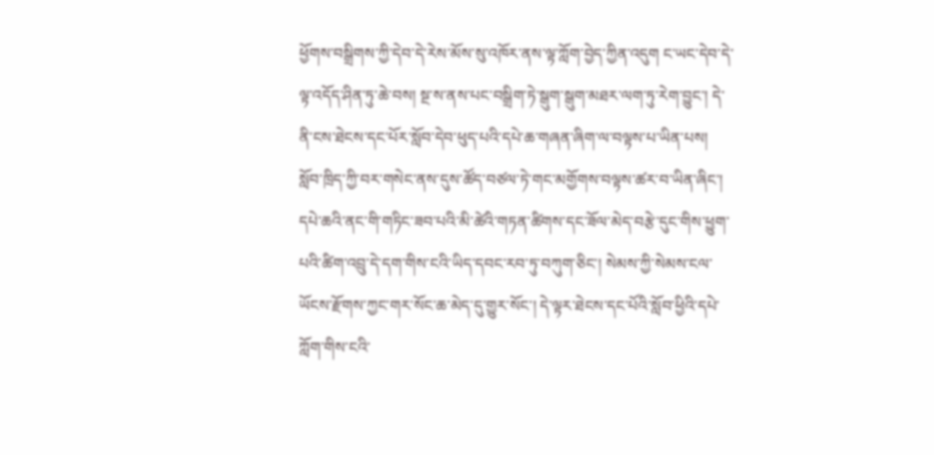ཕྱོགས་བསྒྲིགས་ཀྱི་དེབ་དེ་རེས་མོས་སུ་འཁོར་ནས་ལྟ་ཀློག་བྱེད་ཀྱིན་འདུག ང་ཡང་དེབ་དེ་ལྟ་འདོད་ཤིན་ཏུ་ཆེ་བས། སྔ་ས་ནས་པང་བསྒྲིག་ཏེ་སྒུག་སྒུག་མཐར་ལག་ཏུ་རེག་བྱུང་། དེ་ནི་ངས་ཐེངས་དང་པོར་སློབ་དེབ་ཕུད་པའི་དཔེ་ཆ་གཞན་ཞིག་ལ་བལྟས་པ་ཡིན་པས། སློབ་ཁྲིད་ཀྱི་བར་གསེང་ནས་དུས་ཚོད་བཙལ་ཏེ་གང་མགྱོགས་བལྟས་ཚར་བ་ཡིན་ཞིང་། དཔེ་ཆའི་ནང་གི་གཏིང་ཟབ་པའི་མི་ཚེའི་གཏན་ཚིགས་དང་ཟོལ་མེད་བརྩེ་དུང་གིས་ཕྱུག་པའི་ཚིག་འབྲུ་དེ་དག་གིས་ངའི་ཡིད་དབང་རབ་ཏུ་བཀུག་ཅིང་། སེམས་ཀྱི་སེམས་ངལ་ཡོངས་རྫོགས་ཀྱང་གར་སོང་ཆ་མེད་དུ་གྱུར་སོང་། དེ་ལྟར་ཐེངས་དང་པོའི་སློབ་ཕྱིའི་དཔེ་ཀློག་གིས་ངའི་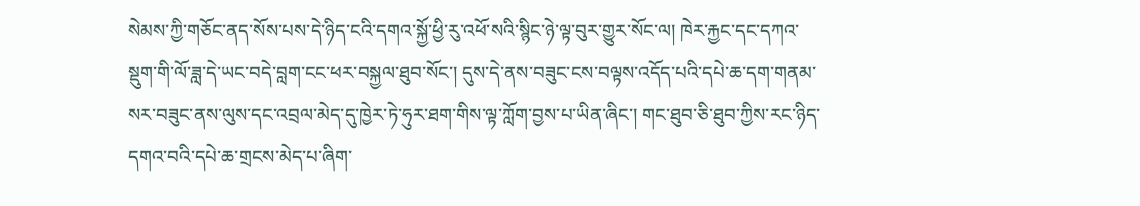སེམས་ཀྱི་གཅོང་ནད་སོས་པས་དེ་ཉིད་ངའི་དགའ་སྐྱོ་ཕྱི་རུ་འཕོ་སའི་སྙིང་ཉེ་ལྟ་བུར་གྱུར་སོང་ལ། ཁེར་རྐྱང་དང་དཀའ་སྡུག་གི་ལོ་ཟླ་དེ་ཡང་བདེ་བླག་ངང་ཕར་བསྐྱལ་ཐུབ་སོང་། དུས་དེ་ནས་བཟུང་ངས་བལྟས་འདོད་པའི་དཔེ་ཆ་དག་གནམ་སར་བཟུང་ནས་ལུས་དང་འབྲལ་མེད་དུ་ཁྱེར་ཏེ་ཧུར་ཐག་གིས་ལྟ་ཀློག་བྱས་པ་ཡིན་ཞིང་། གང་ཐུབ་ཅི་ཐུབ་ཀྱིས་རང་ཉིད་དགའ་བའི་དཔེ་ཆ་གྲངས་མེད་པ་ཞིག་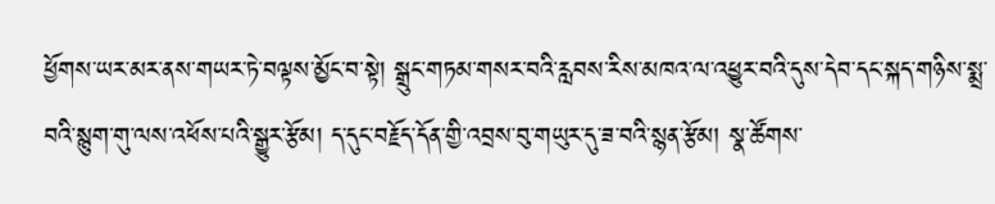ཕྱོགས་ཡར་མར་ནས་གཡར་ཏེ་བལྟས་མྱོང་བ་སྟེ། སྒྲུང་གཏམ་གསར་བའི་རླབས་རིས་མཁའ་ལ་འཕྱུར་བའི་དུས་དེབ་དང་སྐད་གཉིས་སྨྲ་བའི་སྙུག་གུ་ལས་འཕོས་པའི་སྒྱུར་རྩོམ། ད་དུང་བརྗོད་དོན་གྱི་འབྲས་བུ་གཡུར་དུ་ཟ་བའི་སྙན་རྩོམ། སྣ་ཚོགས་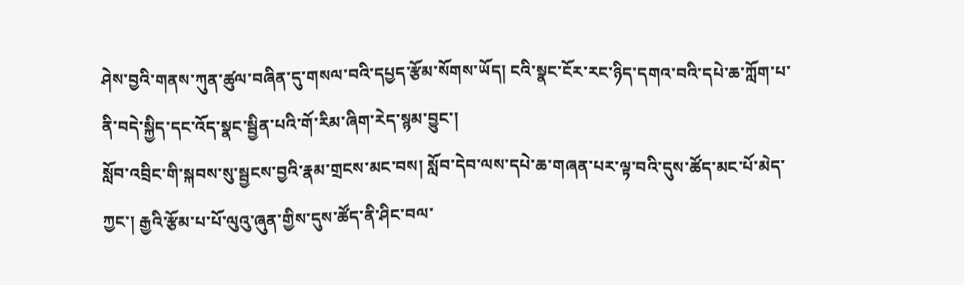ཤེས་བྱའི་གནས་ཀུན་ཚུལ་བཞིན་དུ་གསལ་བའི་དཔྱད་རྩོམ་སོགས་ཡོད། ངའི་སྣང་ངོར་རང་ཉིད་དགའ་བའི་དཔེ་ཆ་ཀློག་པ་ནི་བདེ་སྐྱིད་དང་འོད་སྣང་སྦྱིན་པའི་གོ་རིམ་ཞིག་རེད་སྙམ་བྱུང་།
སློབ་འབྲིང་གི་སྐབས་སུ་སྦྱངས་བྱའི་རྣམ་གྲངས་མང་བས། སློབ་དེབ་ལས་དཔེ་ཆ་གཞན་པར་ལྟ་བའི་དུས་ཚོད་མང་པོ་མེད་ཀྱང་། རྒྱའི་རྩོམ་པ་པོ་ལུའུ་ཞུན་གྱིས་དུས་ཚོད་ནི་ཤིང་བལ་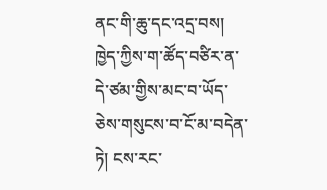ནང་གི་ཆུ་དང་འདྲ་བས། ཁྱེད་ཀྱིས་ག་ཚོད་བཙིར་ན་དེ་ཙམ་གྱིས་མང་བ་ཡོད་ཅེས་གསུངས་བ་ངོ་མ་བདེན་ཏེ། ངས་རང་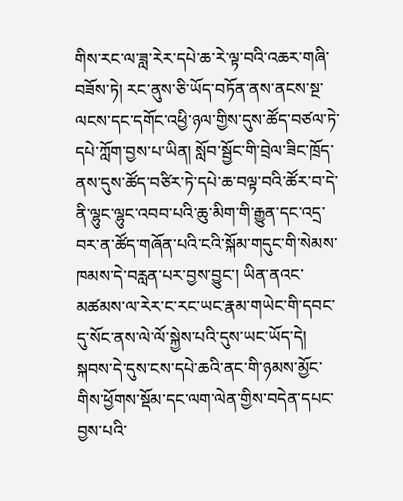གིས་རང་ལ་ཟླ་རེར་དཔེ་ཆ་རེ་ལྟ་བའི་འཆར་གཞི་བཟོས་ཏེ། རང་ནུས་ཅི་ཡོད་བཏོན་ནས་ནངས་སྔ་ལངས་དང་དགོང་འཕྱི་ཉལ་གྱིས་དུས་ཚོད་བཙལ་ཏེ་དཔེ་ཀློག་བྱས་པ་ཡིན། སློབ་སྦྱོང་གི་བྲེལ་ཟིང་ཁྲོད་ནས་དུས་ཚོད་བཙིར་ཏེ་དཔེ་ཆ་བལྟ་བའི་ཚོར་བ་དེ་ནི་ལྷུང་ལྷུང་འབབ་པའི་ཆུ་མིག་གི་རྒྱུན་དང་འདྲ་བར་ན་ཚོད་གཞོན་པའི་ངའི་སྐོམ་གདུང་གི་སེམས་ཁམས་དེ་བརླན་པར་བྱས་བྱུང་། ཡིན་ནའང་མཚམས་ལ་རེར་ང་རང་ཡང་རྣམ་གཡེང་གི་དབང་དུ་སོང་ནས་ལེ་ལོ་སྐྱེས་པའི་དུས་ཡང་ཡོད་དེ། སྐབས་དེ་དུས་ངས་དཔེ་ཆའི་ནང་གི་ཉམས་མྱོང་གིས་ཕྱོགས་སྡོམ་དང་ལག་ལེན་གྱིས་བདེན་དཔང་བྱས་པའི་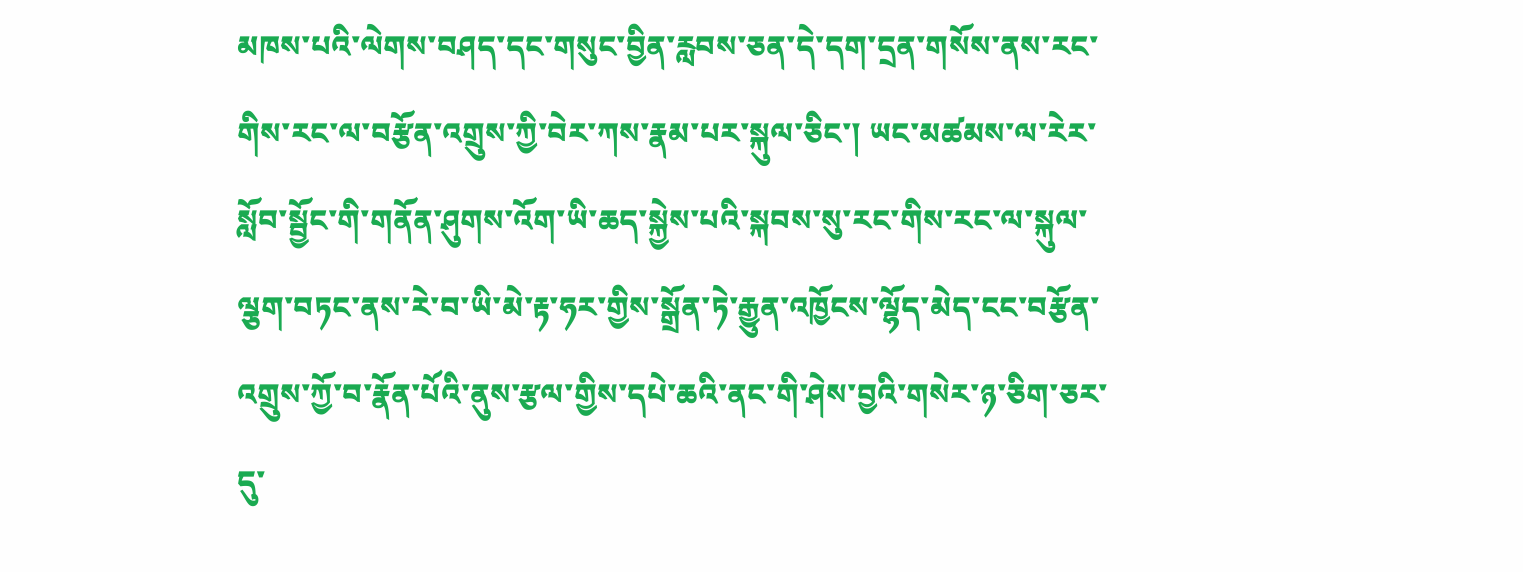མཁས་པའི་ལེགས་བཤད་དང་གསུང་བྱིན་རླབས་ཅན་དེ་དག་དྲན་གསོས་ནས་རང་གིས་རང་ལ་བརྩོན་འགྲུས་ཀྱི་བེར་ཀས་རྣམ་པར་སྐུལ་ཅིང་། ཡང་མཚམས་ལ་རེར་སློབ་སྦྱོང་གི་གནོན་ཤུགས་འོག་ཡི་ཆད་སྐྱེས་པའི་སྐབས་སུ་རང་གིས་རང་ལ་སྐུལ་ལྕག་བཏང་ནས་རེ་བ་ཡི་མེ་རྟ་ཧར་གྱིས་སྒྲོན་ཏེ་རྒྱུན་འཁྱོངས་ལྷོད་མེད་ངང་བརྩོན་འགྲུས་ཀྱོ་བ་རྣོན་པོའི་ནུས་རྩལ་གྱིས་དཔེ་ཆའི་ནང་གི་ཤེས་བྱའི་གསེར་ཉ་ཅིག་ཅར་དུ་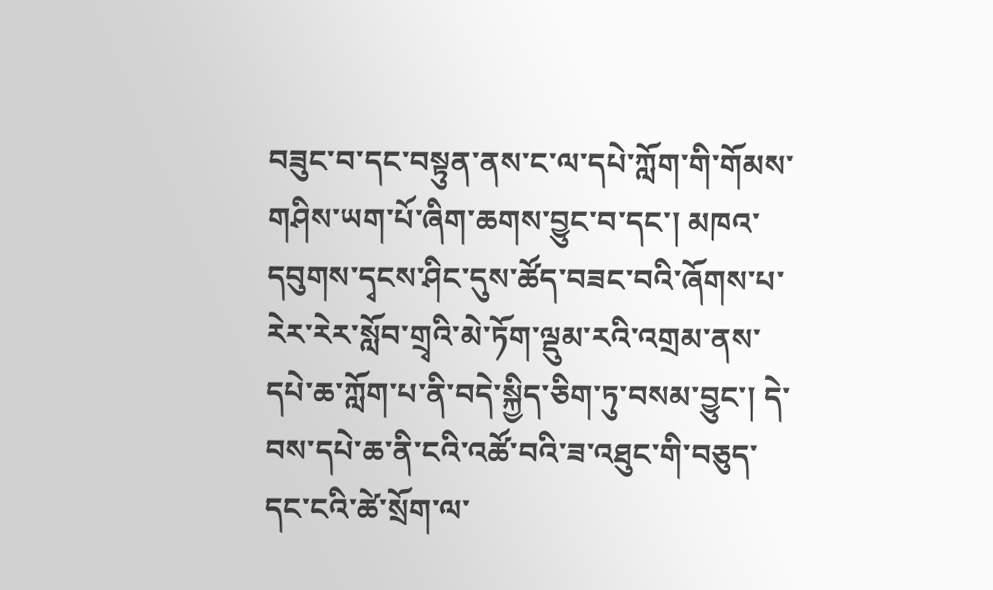བཟུང་བ་དང་བསྟུན་ནས་ང་ལ་དཔེ་ཀློག་གི་གོམས་གཤིས་ཡག་པོ་ཞིག་ཆགས་བྱུང་བ་དང་། མཁའ་དབུགས་དྭངས་ཤིང་དུས་ཚོད་བཟང་བའི་ཞོགས་པ་རེར་རེར་སློབ་གྲྭའི་མེ་ཏོག་ལྡུམ་རའི་འགྲམ་ནས་དཔེ་ཆ་ཀློག་པ་ནི་བདེ་སྐྱིད་ཅིག་ཏུ་བསམ་བྱུང་། དེ་བས་དཔེ་ཆ་ནི་ངའི་འཚོ་བའི་ཟ་འཐུང་གི་བཅུད་དང་ངའི་ཚེ་སྲོག་ལ་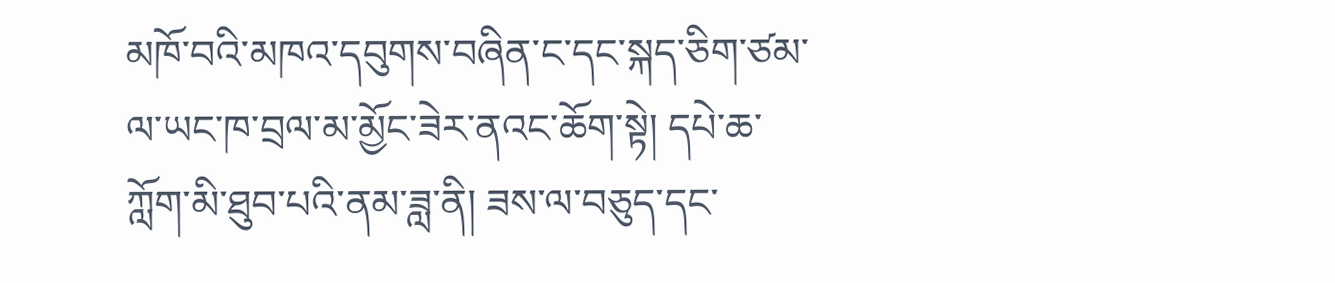མཁོ་བའི་མཁའ་དབུགས་བཞིན་ང་དང་སྐད་ཅིག་ཙམ་ལ་ཡང་ཁ་བྲལ་མ་མྱོང་ཟེར་ནའང་ཆོག་སྟེ། དཔེ་ཆ་ཀློག་མི་ཐུབ་པའི་ནམ་ཟླ་ནི། ཟས་ལ་བཅུད་དང་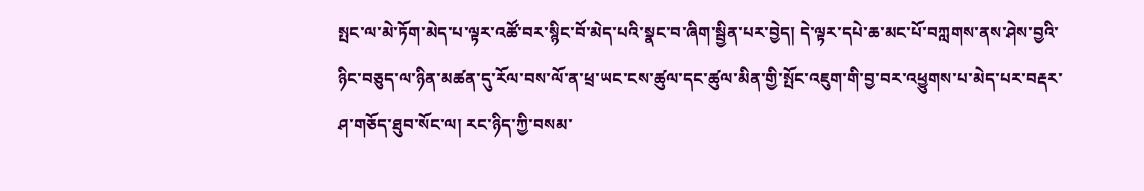སྤང་ལ་མེ་ཏོག་མེད་པ་ལྟར་འཚོ་བར་སྙིང་བོ་མེད་པའི་སྣང་བ་ཞིག་སྦྱིན་པར་བྱེད། དེ་ལྟར་དཔེ་ཆ་མང་པོ་བཀླགས་ནས་ཤེས་བྱའི་ཉིང་བཅུད་ལ་ཉིན་མཚན་དུ་རོལ་བས་ལོ་ན་ཕྲ་ཡང་ངས་ཚུལ་དང་ཚུལ་མིན་གྱི་སྤོང་འཇུག་གི་བྱ་བར་འཕྱུགས་པ་མེད་པར་བརྡར་ཤ་གཅོད་ཐུབ་སོང་ལ། རང་ཉིད་ཀྱི་བསམ་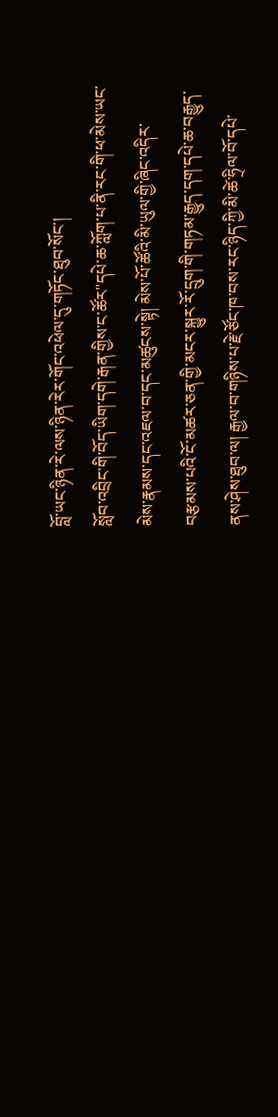བློ་ཡང་ཉིན་རེ་ལས་ཉིན་རེར་གོང་འཕེལ་དུ་གཏོང་ཐུབ་སོང་།
སློབ་འབྲིང་གི་བོད་ཡིག་དགེ་རྒན་གྱིས་ང་ཚོར"དཔེ་ཆ་ཀློག་པ་ནི་རང་གི་ཕ་མེས་ཡང་མེས་རྣམས་དང་འཇལ་བ་དང་མཚུངས་སྟེ། མེས་པོ་ཚོའི་མི་ཡུལ་གྱི་ཞིང་འདིར་བརྩམས་པའི་ངོ་མཚར་ཅན་གྱི་མངར་སྐྱུར་རོ་དྲུག་གི་གཏམ་རྒྱུད་དག་དཔེ་ཆ་བརྒྱུད་ནས་ཤེས་ཐུབ་ལ། རྒྱལ་བ་གཉིས་པ་རྗེ་ཙོང་ཁ་བས་རང་ཉིད་ཀྱི་མི་ཚེ་ཧྲིལ་བོ་དཔེ་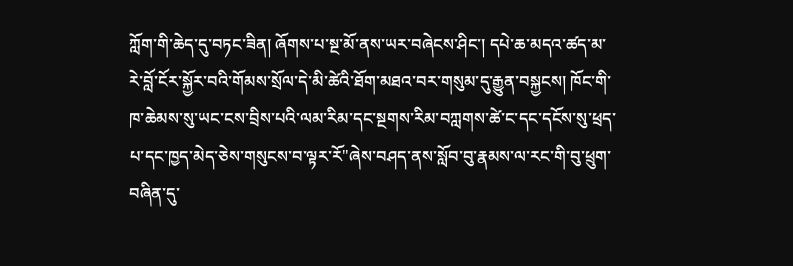ཀློག་གི་ཆེད་དུ་བཏང་ཟིན། ཞོགས་པ་སྔ་མོ་ནས་ཡར་བཞེངས་ཤིང་། དཔེ་ཆ་མདའ་ཚད་མ་རེ་བློ་ངོར་སྐྱོར་བའི་གོམས་སྲོལ་དེ་མི་ཚེའི་ཐོག་མཐའ་བར་གསུམ་དུ་རྒྱུན་བསྐྱངས། ཁོང་གི་ཁ་ཆེམས་སུ་ཡང་ངས་བྲིས་པའི་ལམ་རིམ་དང་སྔགས་རིམ་བཀླགས་ཚེ་ང་དང་དངོས་སུ་ཕྲད་པ་དང་ཁྱད་མེད་ཅེས་གསུངས་བ་ལྟར་རོ"ཞེས་བཤད་ནས་སློབ་བུ་རྣམས་ལ་རང་གི་བུ་ཕྲུག་བཞིན་དུ་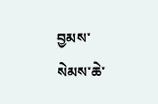བྱམས་སེམས་ཆེ་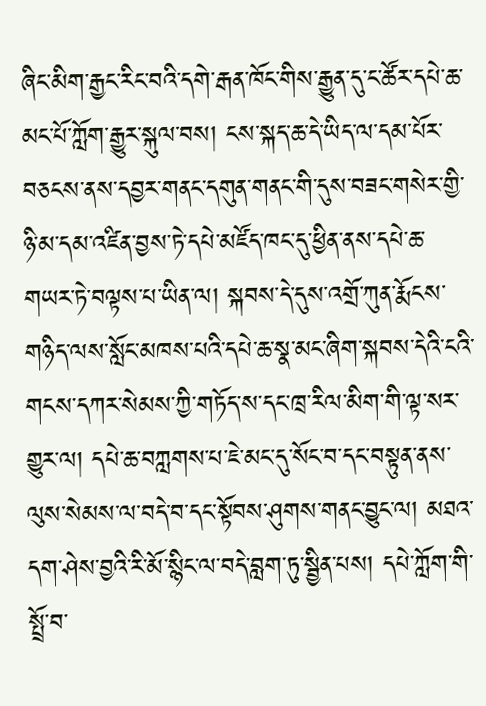ཞིང་མིག་རྒྱང་རིང་བའི་དགེ་རྒན་ཁོང་གིས་རྒྱུན་དུ་ང་ཚོར་དཔེ་ཆ་མང་པོ་ཀློག་རྒྱུར་སྐུལ་བས། ངས་སྐད་ཆ་དེ་ཡིད་ལ་དམ་པོར་བཅངས་ནས་དབྱར་གནང་དགུན་གནང་གི་དུས་བཟང་གསེར་གྱི་ཉི་མ་དམ་འཛིན་བྱས་ཏེ་དཔེ་མཛོད་ཁང་དུ་ཕྱིན་ནས་དཔེ་ཆ་གཡར་ཏེ་བལྟས་པ་ཡིན་ལ། སྐབས་དེ་དུས་འགྲོ་ཀུན་རྨོངས་གཉིད་ལས་སློང་མཁས་པའི་དཔེ་ཆ་སྣ་མང་ཞིག་སྐབས་དེའི་ངའི་གངས་དཀར་སེམས་ཀྱི་གཏོད་ས་དང་ཁྲ་རིལ་མིག་གི་ལྟ་སར་གྱུར་ལ། དཔེ་ཆ་བཀླགས་པ་ཇེ་མང་དུ་སོང་བ་དང་བསྟུན་ནས་ལུས་སེམས་ལ་བདེ་བ་དང་སྟོབས་ཤུགས་གནང་བྱུང་ལ། མཐའ་དག་ཤེས་བྱའི་རི་མོ་སྙིང་ལ་བདེ་བླག་ཏུ་སྦྱིན་པས། དཔེ་ཀློག་གི་སྤྲོ་བ་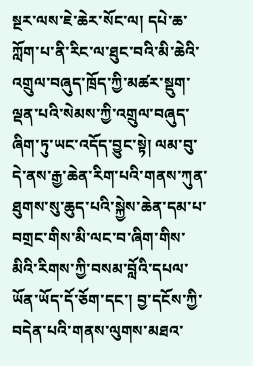སྔར་ལས་ཇེ་ཆེར་སོང་ལ། དཔེ་ཆ་ཀློག་པ་ནི་རིང་ལ་ཐུང་བའི་མི་ཆེའི་འགྲུལ་བཞུད་ཁྲོད་ཀྱི་མཚར་སྡུག་ལྡན་པའི་སེམས་ཀྱི་འགྲུལ་བཞུད་ཞིག་ཏུ་ཡང་འདོད་བྱུང་སྟེ། ལམ་བུ་དེ་ནས་རྒྱ་ཆེན་རིག་པའི་གནས་ཀུན་ཐུགས་སུ་ཆུད་པའི་སྐྱེས་ཆེན་དམ་པ་བགྲང་གིས་མི་ལང་བ་ཞིག་གིས་མིའི་རིགས་ཀྱི་བསམ་བློའི་དཔལ་ཡོན་ཡོད་དོ་ཅོག་དང་། བྱ་དངོས་ཀྱི་བདེན་པའི་གནས་ལུགས་མཐའ་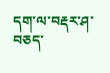དག་ལ་བརྡར་ཤ་བཅད་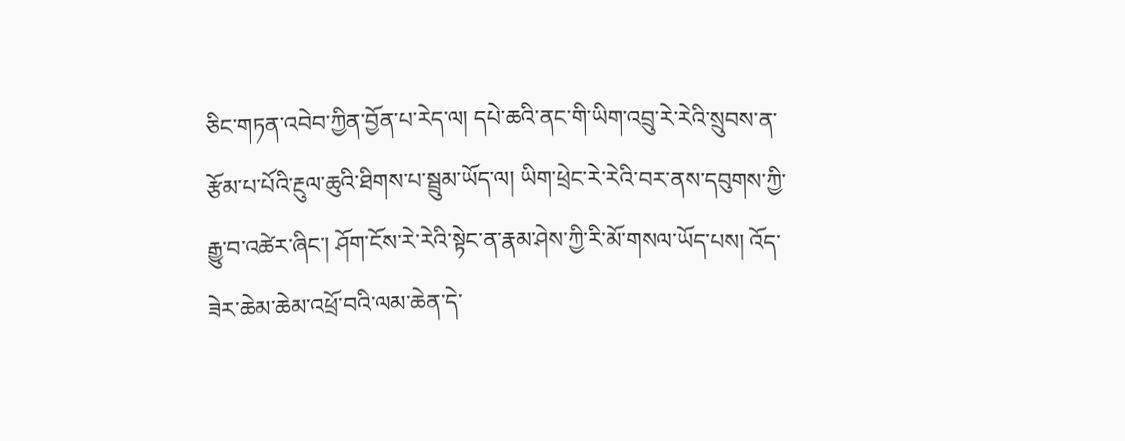ཅིང་གཏན་འབེབ་ཀྱིན་བྱོན་པ་རེད་ལ། དཔེ་ཆའི་ནང་གི་ཡིག་འབྲུ་རེ་རེའི་སྲུབས་ན་རྩོམ་པ་པོའི་རྔུལ་ཆུའི་ཐིགས་པ་སྦྲུམ་ཡོད་ལ། ཡིག་ཕྲེང་རེ་རེའི་བར་ནས་དབུགས་ཀྱི་རྒྱུ་བ་འཚེར་ཞིང་། ཤོག་ངོས་རེ་རེའི་སྟེང་ན་རྣམ་ཤེས་ཀྱི་རི་མོ་གསལ་ཡོད་པས། འོད་ཟེར་ཆེམ་ཆེམ་འཕྲོ་བའི་ལམ་ཆེན་དེ་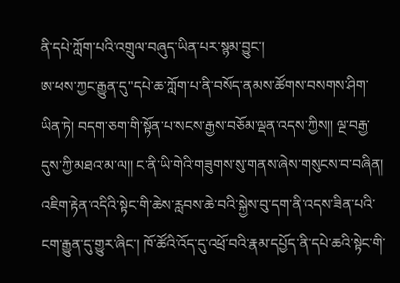ནི་དཔེ་ཀློག་པའི་འགྲུལ་བཞུད་ཡིན་པར་སྙམ་བྱུང་།
ཨ་ཕས་ཀྱང་རྒྱུན་དུ"དཔེ་ཆ་ཀློག་པ་ནི་བསོད་ནམས་ཚོགས་བསགས་ཤིག་ཡིན་ཏེ། བདག་ཅག་གི་སྟོན་པ་སངས་རྒྱས་བཅོམ་ལྡན་འདས་ཀྱིས།། ལྔ་བརྒྱ་དུས་ཀྱི་མཐའ་མ་ལ།། ང་ནི་ཡི་གེའི་གཟུགས་སུ་གནས་ཞེས་གསུངས་བ་བཞིན། འཇིག་རྟེན་འདིའི་སྟེང་གི་ཆེས་རླབས་ཆེ་བའི་སྐྱེས་བུ་དག་ནི་འདས་ཟིན་པའི་ངག་རྒྱུན་དུ་གྱུར་ཞིང་། ཁོ་ཚོའི་འོད་དུ་འཕྲོ་བའི་རྣམ་དཔྱོད་ནི་དཔེ་ཆའི་སྟེང་གི་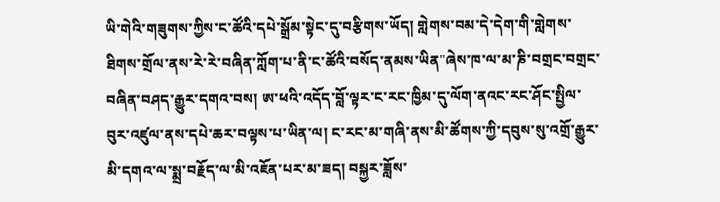ཡི་གེའི་གཟུགས་ཀྱིས་ང་ཚོའི་དཔེ་སྒྲོམ་སྟེང་དུ་བརྩིགས་ཡོད། གླེགས་བམ་དེ་དེག་གི་གླེགས་ཐིགས་གྲོལ་ནས་རེ་རེ་བཞིན་ཀློག་པ་ནི་ང་ཚོའི་བསོད་ནམས་ཡིན"ཞེས་ཁ་ལ་མ་ཎི་བགྲང་བགྲང་བཞིན་བཤད་རྒྱུར་དགའ་བས། ཨ་ཕའི་འདོད་བློ་ལྟར་ང་རང་ཁྱིམ་དུ་ལོག་ནའང་རང་ཤོང་སྤྱིལ་བུར་འཛུལ་ནས་དཔེ་ཆར་བལྟས་པ་ཡིན་ལ། ང་རང་མ་གཞི་ནས་མི་ཚོགས་ཀྱི་དབུས་སུ་འགྲོ་རྒྱུར་མི་དགའ་ལ་སྨྲ་བརྗོད་ལ་མི་འཇོན་པར་མ་ཟད། བསྐྱར་ཟློས་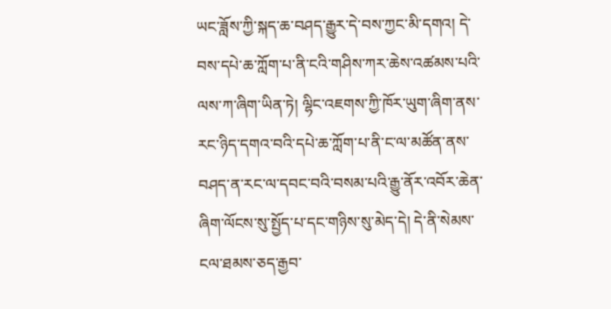ཡང་ཟློས་ཀྱི་སྐད་ཆ་བཤད་རྒྱུར་དེ་བས་ཀྱང་མི་དགའ། དེ་བས་དཔེ་ཆ་ཀློག་པ་ནི་ངའི་གཤིས་ཀར་ཆེས་འཚམས་པའི་ལས་ཀ་ཞིག་ཡིན་ཏེ། ལྷིང་འཇགས་ཀྱི་ཁོར་ཡུག་ཞིག་ནས་རང་ཉིད་དགའ་བའི་དཔེ་ཆ་ཀློག་པ་ནི་ང་ལ་མཚོན་ནས་བཤད་ན་རང་ལ་དབང་བའི་བསམ་པའི་རྒྱུ་ནོར་འབོར་ཆེན་ཞིག་ལོངས་སུ་སྤྱོད་པ་དང་གཉིས་སུ་མེད་དེ། དེ་ནི་སེམས་ངལ་ཐམས་ཅད་རྒྱབ་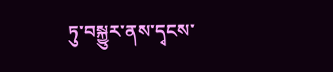ཏུ་བསྐྱུར་ནས་དྭངས་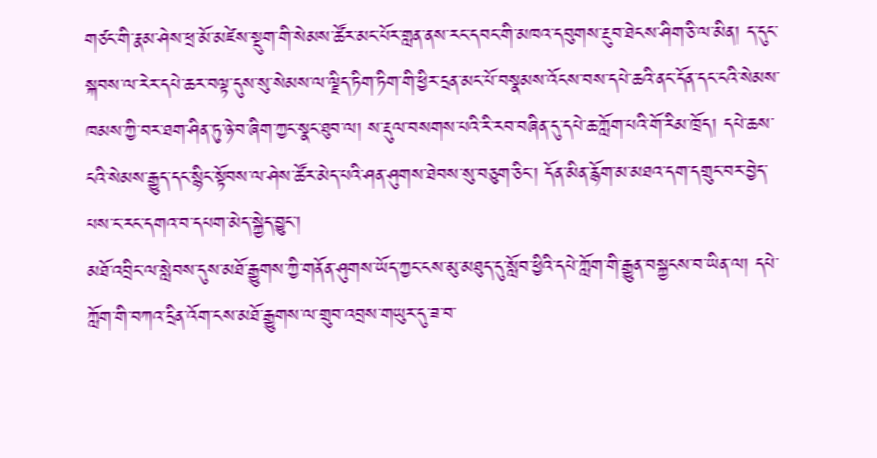གཙང་གི་རྣམ་ཤེས་ཕྲ་མོ་མཛེས་སྡུག་གི་སེམས་ཚོར་མང་པོར་གླན་ནས་རང་དབང་གི་མཁའ་དབུགས་རྔུབ་ཐེངས་ཤིག་ཅི་ལ་མིན། ད་དུང་སྐབས་ལ་རེར་དཔེ་ཆར་བལྟ་དུས་སུ་སེམས་ལ་ལྗིད་ཏིག་ཏིག་གི་ཕྱིར་དྲན་མང་པོ་བསྣམས་འོངས་བས་དཔེ་ཆའི་ནང་དོན་དང་ངའི་སེམས་ཁམས་ཀྱི་བར་ཐག་ཤིན་ཏུ་ཉེ་བ་ཞིག་ཀྱང་སྣང་ཐུབ་ལ། ས་རྡུལ་བསགས་པའི་རི་རབ་བཞིན་དུ་དཔེ་ཆ་ཀློག་པའི་གོ་རིམ་ཁྲོད། དཔེ་ཆས་ངའི་སེམས་རྒྱུད་དང་སྙིང་སྟོབས་ལ་ཤེས་ཚོར་མེད་པའི་ཤན་ཤུགས་ཐེབས་སུ་བཅུག་ཅིང་། དོན་མིན་རྙོག་མ་མཐའ་དག་དགྲུང་བར་བྱེད་པས་ང་རང་དགའ་བ་དཔག་མེད་སྐྱེད་བྱུང་།
མཐོ་འབྲིང་ལ་སླེབས་དུས་མཐོ་རྒྱུགས་ཀྱི་གནོན་ཤུགས་ཡོད་ཀྱང་ངས་མུ་མཐུད་དུ་སློབ་ཕྱིའི་དཔེ་ཀློག་གི་རྒྱུན་བསྐྱངས་བ་ཡིན་ལ། དཔེ་ཀློག་གི་བཀའ་དྲིན་འོག་ངས་མཐོ་རྒྱུགས་ལ་གྲུབ་འབྲས་གཡུར་དུ་ཟ་བ་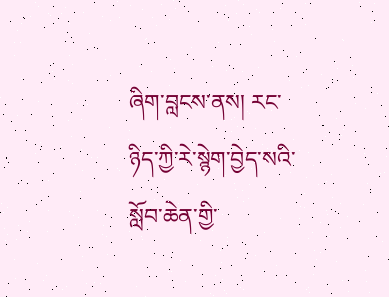ཞིག་བླངས་ནས། རང་ཉིད་ཀྱི་རེ་སྙེག་བྱེད་སའི་སློབ་ཆེན་གྱི་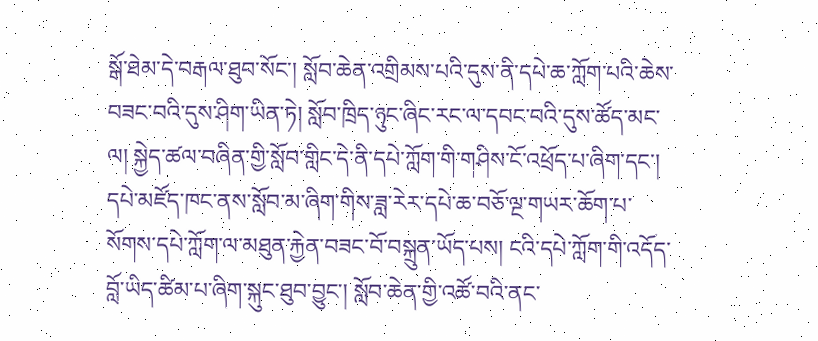སྒོ་ཐེམ་དེ་བརྒལ་ཐུབ་སོང་། སློབ་ཆེན་འགྲིམས་པའི་དུས་ནི་དཔེ་ཆ་ཀློག་པའི་ཆེས་བཟང་བའི་དུས་ཤིག་ཡིན་ཏེ། སློབ་ཁྲིད་ཉུང་ཞིང་རང་ལ་དབང་བའི་དུས་ཚོད་མང་ལ། སྐྱེད་ཚལ་བཞིན་གྱི་སློབ་གླིང་དེ་ནི་དཔེ་ཀློག་གི་གཤིས་ངོ་འཕྲོད་པ་ཞིག་དང་། དཔེ་མཛོད་ཁང་ནས་སློབ་མ་ཞིག་གིས་ཟླ་རེར་དཔེ་ཆ་བཅོ་ལྔ་གཡར་ཆོག་པ་སོགས་དཔེ་ཀློག་ལ་མཐུན་རྐྱེན་བཟང་བོ་བསྐྲུན་ཡོད་པས། ངའི་དཔེ་ཀློག་གི་འདོད་བློ་ཡིད་ཚིམ་པ་ཞིག་སྐུང་ཐུབ་བྱུང་། སློབ་ཆེན་གྱི་འཚོ་བའི་ནང་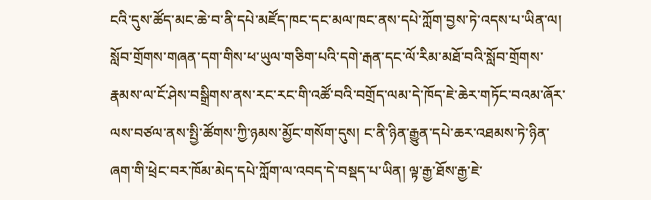ངའི་དུས་ཚོད་མང་ཆེ་བ་ནི་དཔེ་མཛོད་ཁང་དང་མལ་ཁང་ནས་དཔེ་ཀློག་བྱས་ཏེ་འདས་པ་ཡིན་ལ། སློབ་གྲོགས་གཞན་དག་གིས་ཕ་ཡུལ་གཅིག་པའི་དགེ་རྒན་དང་ལོ་རིམ་མཐོ་བའི་སློབ་གྲོགས་རྣམས་ལ་ངོ་ཤེས་བསྒྲིགས་ནས་རང་རང་གི་འཚོ་བའི་བགྲོད་ལམ་དེ་ཁོད་ཇེ་ཆེར་གཏོང་བའམ་ཞོར་ལས་བཙལ་ནས་སྤྱི་ཚོགས་ཀྱི་ཉམས་མྱོང་གསོག་དུས། ང་ནི་ཉིན་རྒྱུན་དཔེ་ཆར་འཐམས་ཏེ་ཉིན་ཞག་གི་ཕྲེང་བར་ཁོམ་མེད་དཔེ་ཀློག་ལ་འབད་དེ་བསྡད་པ་ཡིན། ལྟ་རྒྱ་ཐོས་རྒྱ་ཇེ་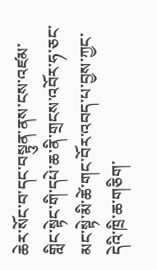ཆེར་སོང་བ་དང་བསྟུན་ནས་ངས་འཛམ་གླིང་སྟེང་གི་དཔེ་ཆ་ནི་གྲངས་འབོར་ཧ་ཅང་མང་སྟེ་མི་ཚེ་གང་བོར་འབད་པ་བྱས་ཀྱང་དེའི་ཁྲི་ཆ་གཅིག་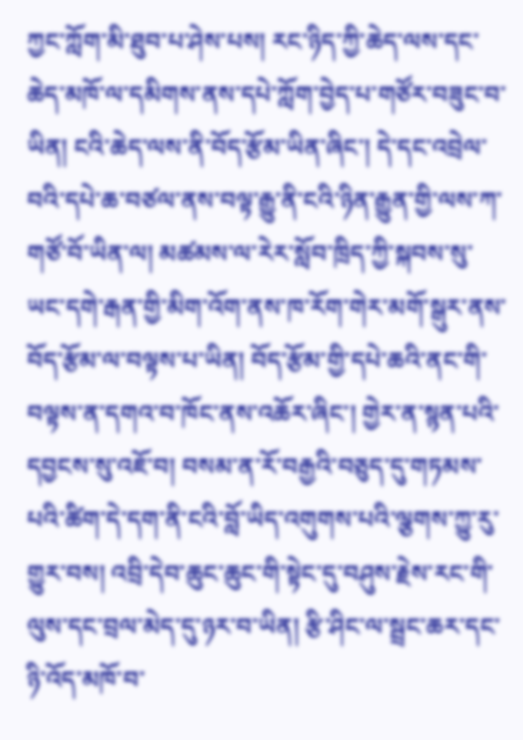ཀྱང་ཀློག་མི་ཐུབ་པ་ཤེས་པས། རང་ཉིད་ཀྱི་ཆེད་ལས་དང་ཆེད་མཁོ་ལ་དམིགས་ནས་དཔེ་ཀློག་བྱེད་པ་གཙོར་བཟུང་བ་ཡིན། ངའི་ཆེད་ལས་ནི་བོད་རྩོམ་ཡིན་ཞིང་། དེ་དང་འབྲེལ་བའི་དཔེ་ཆ་བཙལ་ནས་བལྟ་རྒྱུ་ནི་ངའི་ཉིན་རྒྱུན་གྱི་ལས་ཀ་གཙོ་བོ་ཡིན་ལ། མཚམས་ལ་རེར་སློབ་ཁྲིད་ཀྱི་སྐབས་སུ་ཡང་དགེ་རྒན་གྱི་མིག་འོག་ནས་ཁ་རོག་གེར་མགོ་སྒུར་ནས་བོད་རྩོམ་ལ་བལྟས་པ་ཡིན། བོད་རྩོམ་གྱི་དཔེ་ཆའི་ནང་གི་བལྟས་ན་དགའ་བ་ཁོང་ནས་འཆོར་ཞིང་། གྱེར་ན་སྙན་པའི་དབྱངས་སུ་འཇོ་བ། བསམ་ན་རོ་བརྒྱའི་བཅུད་དུ་གཏམས་པའི་ཚིག་དེ་དག་ནི་ངའི་བློ་ཡིད་འགུགས་པའི་ལྕགས་ཀྱུ་རུ་གྱུར་བས། འབྲི་དེབ་ཆུང་ཆུང་གི་སྟེང་དུ་བཤུས་རྗེས་རང་གི་ལུས་དང་བྲལ་མེད་དུ་ཉར་བ་ཡིན། རྩི་ཤིང་ལ་སྦྲང་ཆར་དང་ཉི་འོད་མཁོ་བ་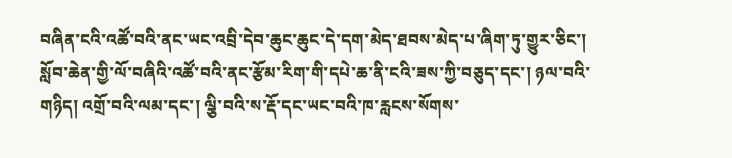བཞིན་ངའི་འཚོ་བའི་ནང་ཡང་འབྲི་དེབ་ཆུང་ཆུང་དེ་དག་མེད་ཐབས་མེད་པ་ཞིག་ཏུ་གྱུར་ཅིང་། སློབ་ཆེན་གྱི་ལོ་བཞིའི་འཚོ་བའི་ནང་རྩོམ་རིག་གི་དཔེ་ཆ་ནི་ངའི་ཟས་ཀྱི་བཅུད་དང་། ཉལ་བའི་གཉིད། འགྲོ་བའི་ལམ་དང་། ལྕི་བའི་ས་རྡོ་དང་ཡང་བའི་ཁ་རླངས་སོགས་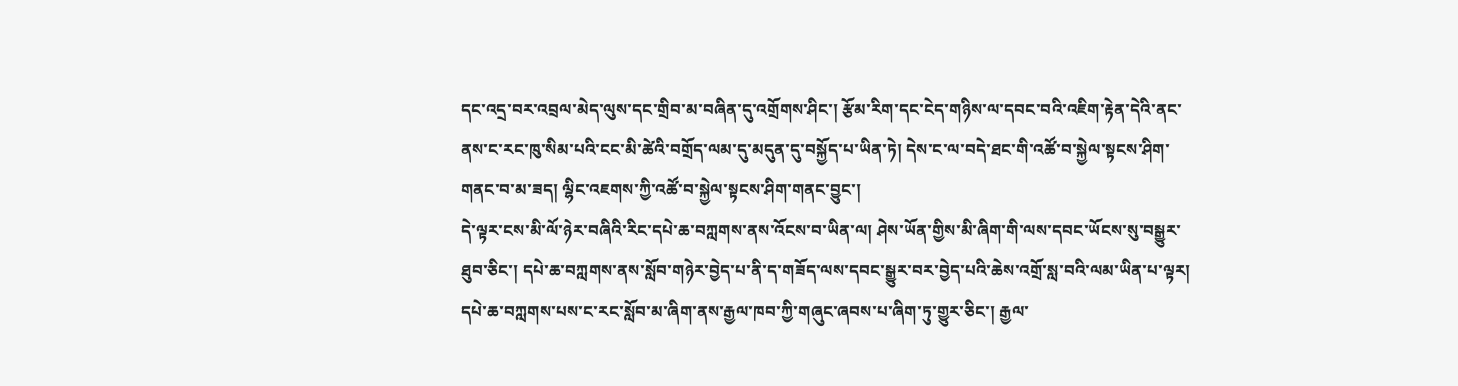དང་འདྲ་བར་འབྲལ་མེད་ལུས་དང་གྲིབ་མ་བཞིན་དུ་འགྲོགས་ཤིང་། རྩོམ་རིག་དང་ངེད་གཉིས་ལ་དབང་བའི་འཇིག་རྟེན་དེའི་ནང་ནས་ང་རང་ཁུ་སིམ་པའི་ངང་མི་ཚེའི་བགྲོད་ལམ་དུ་མདུན་དུ་བསྐྱོད་པ་ཡིན་ཏེ། དེས་ང་ལ་བདེ་ཐང་གི་འཚོ་བ་སྐྱེལ་སྟངས་ཤིག་གནང་བ་མ་ཟད། ལྷིང་འཇགས་ཀྱི་འཚོ་བ་སྐྱེལ་སྟངས་ཤིག་གནང་བྱུང་།
དེ་ལྟར་ངས་མི་ལོ་ཉེར་བཞིའི་རིང་དཔེ་ཆ་བཀླགས་ནས་འོངས་བ་ཡིན་ལ། ཤེས་ཡོན་གྱིས་མི་ཞིག་གི་ལས་དབང་ཡོངས་སུ་བསྒྱུར་ཐུབ་ཅིང་། དཔེ་ཆ་བཀླགས་ནས་སློབ་གཉེར་བྱེད་པ་ནི་ད་གཟོད་ལས་དབང་སྒྱུར་བར་བྱེད་པའི་ཆེས་འགྲོ་སླ་བའི་ལམ་ཡིན་པ་ལྟར། དཔེ་ཆ་བཀླགས་པས་ང་རང་སློབ་མ་ཞིག་ནས་རྒྱལ་ཁབ་ཀྱི་གཞུང་ཞབས་པ་ཞིག་ཏུ་གྱུར་ཅིང་། རྒྱལ་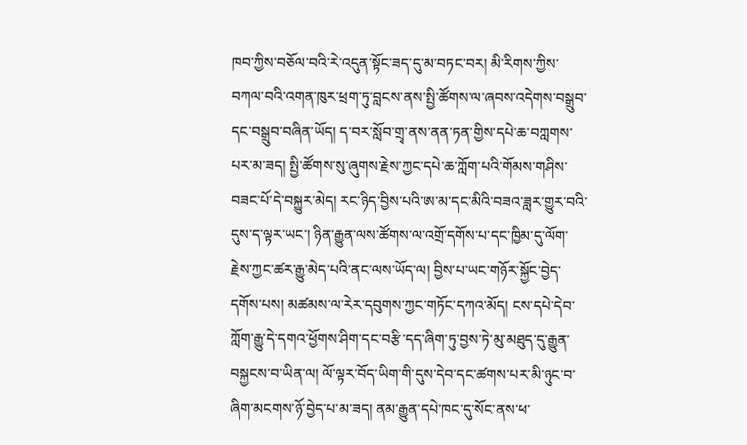ཁབ་ཀྱིས་བཅོལ་བའི་རེ་འདུན་སྟོང་ཟད་དུ་མ་བཏང་བར། མི་རིགས་ཀྱིས་བཀལ་བའི་འགན་ཁུར་ཕྲག་ཏུ་བླངས་ནས་སྤྱི་ཚོགས་ལ་ཞབས་འདེགས་བསྒྲུབ་དང་བསྒྲུབ་བཞིན་ཡོད། ད་བར་སློབ་གྲྭ་ནས་ནན་ཏན་གྱིས་དཔེ་ཆ་བཀླགས་པར་མ་ཟད། སྤྱི་ཚོགས་སུ་ཞུགས་རྗེས་ཀྱང་དཔེ་ཆ་ཀློག་པའི་གོམས་གཤིས་བཟང་པོ་དེ་བསྐྱུར་མེད། རང་ཉིད་བྱིས་པའི་ཨ་མ་དང་མིའི་བཟའ་ཟླར་གྱུར་བའི་དུས་ད་ལྟར་ཡང་། ཉིན་རྒྱུན་ལས་ཚོགས་ལ་འགྲོ་དགོས་པ་དང་ཁྱིམ་དུ་ལོག་རྗེས་ཀྱང་ཚར་རྒྱུ་མེད་པའི་ནང་ལས་ཡོད་ལ། བྱིས་པ་ཡང་གཉོར་སྐྱོང་བྱེད་དགོས་པས། མཚམས་ལ་རེར་དབུགས་ཀྱང་གཏོང་དཀའ་མོད། ངས་དཔེ་དེབ་ཀློག་རྒྱུ་དེ་དགའ་ཕྱོགས་ཤིག་དང་བརྩི་དད་ཞིག་ཏུ་བྱས་ཏེ་མུ་མཐུད་དུ་རྒྱུན་བསྐྱངས་བ་ཡིན་ལ། ལོ་ལྟར་བོད་ཡིག་གི་དུས་དེབ་དང་ཚགས་པར་མི་ཉུང་བ་ཞིག་མངགས་ཉོ་བྱེད་པ་མ་ཟད། ནམ་རྒྱུན་དཔེ་ཁང་དུ་སོང་ནས་ཕ་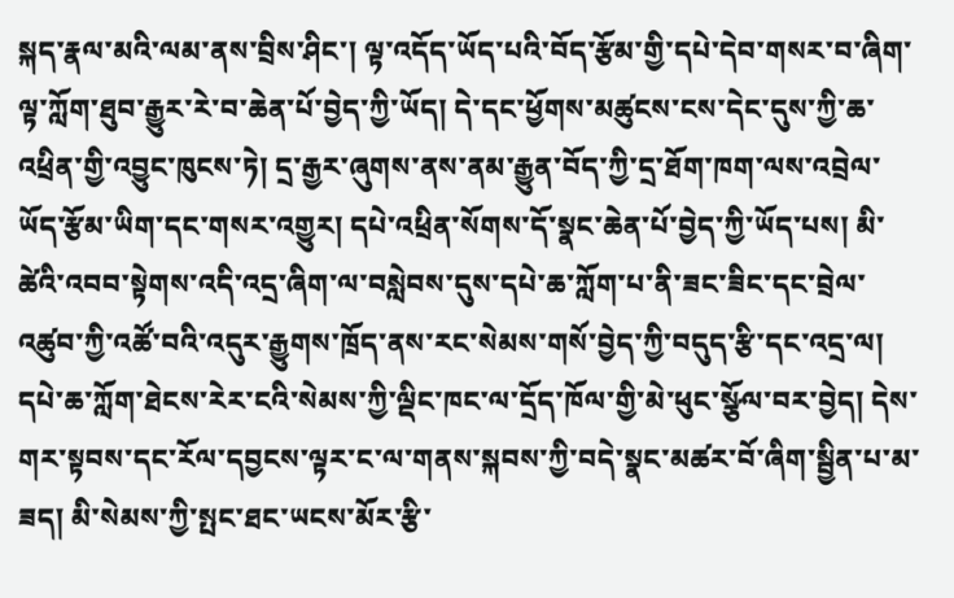སྐད་རྣལ་མའི་ལམ་ནས་བྲིས་ཤིང་། ལྟ་འདོད་ཡོད་པའི་བོད་རྩོམ་གྱི་དཔེ་དེབ་གསར་བ་ཞིག་ལྟ་ཀློག་ཐུབ་རྒྱུར་རེ་བ་ཆེན་པོ་བྱེད་ཀྱི་ཡོད། དེ་དང་ཕྱོགས་མཚུངས་ངས་དེང་དུས་ཀྱི་ཆ་འཕྲིན་གྱི་འབྱུང་ཁུངས་ཏེ། དྲ་རྒྱར་ཞུགས་ནས་ནམ་རྒྱུན་བོད་ཀྱི་དྲ་ཐོག་ཁག་ལས་འབྲེལ་ཡོད་རྩོམ་ཡིག་དང་གསར་འགྱུར། དཔེ་འཕྲིན་སོགས་དོ་སྣང་ཆེན་པོ་བྱེད་ཀྱི་ཡོད་པས། མི་ཚེའི་འབབ་སྟེགས་འདི་འདྲ་ཞིག་ལ་བསླེབས་དུས་དཔེ་ཆ་ཀློག་པ་ནི་ཟང་ཟིང་དང་བྲེལ་འཚུབ་ཀྱི་འཚོ་བའི་འདུར་རྒྱུགས་ཁྲོད་ནས་རང་སེམས་གསོ་བྱེད་ཀྱི་བདུད་རྩི་དང་འདྲ་ལ། དཔེ་ཆ་ཀློག་ཐེངས་རེར་ངའི་སེམས་ཀྱི་ལྡིང་ཁང་ལ་དྲོད་ཁོལ་གྱི་མེ་ཕུང་སྩོལ་བར་བྱེད། དེས་གར་སྟབས་དང་རོལ་དབྱངས་ལྟར་ང་ལ་གནས་སྐབས་ཀྱི་བདེ་སྣང་མཚར་བོ་ཞིག་སྦྱིན་པ་མ་ཟད། མི་སེམས་ཀྱི་སྤང་ཐང་ཡངས་མོར་རྩི་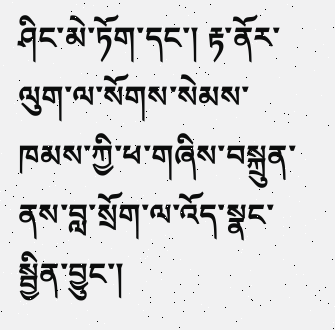ཤིང་མེ་ཏོག་དང་། རྟ་ནོར་ལུག་ལ་སོགས་སེམས་ཁམས་ཀྱི་ཕ་གཞིས་བསྐྲུན་ནས་བླ་སྲོག་ལ་འོད་སྣང་སྦྱིན་བྱུང་།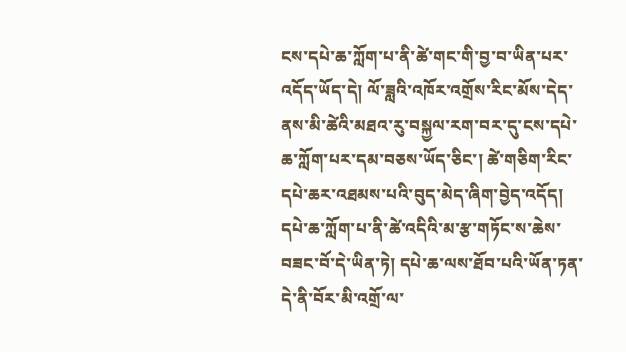ངས་དཔེ་ཆ་ཀློག་པ་ནི་ཚེ་གང་གི་བྱ་བ་ཡིན་པར་འདོད་ཡོད་དེ། ལོ་ཟླའི་འཁོར་འགྲོས་རིང་མོས་དེད་ནས་མི་ཚེའི་མཐའ་རུ་བསྐྱལ་རག་བར་དུ་ངས་དཔེ་ཆ་ཀློག་པར་དམ་བཅས་ཡོད་ཅིང་། ཚེ་གཅིག་རིང་དཔེ་ཆར་འཐམས་པའི་བུད་མེད་ཞིག་བྱེད་འདོད། དཔེ་ཆ་ཀློག་པ་ནི་ཚེ་འདིའི་མ་རྩ་གཏོང་ས་ཆེས་བཟང་བོ་དེ་ཡིན་ཏེ། དཔེ་ཆ་ལས་ཐོབ་པའི་ཡོན་ཏན་དེ་ནི་བོར་མི་འགྲོ་ལ་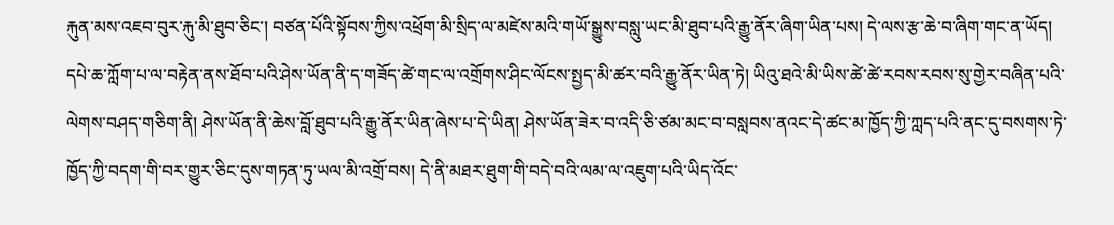རྐུན་མས་འཇབ་བུར་རྐུ་མི་ཐུབ་ཅིང་། བཙན་པོའི་སྟོབས་ཀྱིས་འཕྲོག་མི་སྲིད་ལ་མཛེས་མའི་གཡོ་སྒྱུས་བསླུ་ཡང་མི་ཐུབ་པའི་རྒྱུ་ནོར་ཞིག་ཡིན་པས། དེ་ལས་རྩ་ཆེ་བ་ཞིག་གང་ན་ཡོད། དཔེ་ཆ་ཀློག་པ་ལ་བརྟེན་ནས་ཐོབ་པའི་ཤེས་ཡོན་ནི་ད་གཟོད་ཚེ་གང་ལ་འགྲོགས་ཤིང་ལོངས་སྤྱད་མི་ཚར་བའི་རྒྱུ་ནོར་ཡིན་ཏེ། ཡིའུ་ཐའེ་མི་ཡིས་ཚེ་ཚེ་རབས་རབས་སུ་གྱེར་བཞིན་པའི་ལེགས་བཤད་གཅིག་ནི། ཤེས་ཡོན་ནི་ཆེས་བློ་ཐུབ་པའི་རྒྱུ་ནོར་ཡིན་ཞེས་པ་དེ་ཡིན། ཤེས་ཡོན་ཟེར་བ་འདི་ཅི་ཙམ་མང་བ་བསླབས་ནའང་དེ་ཚང་མ་ཁྱོད་ཀྱི་ཀླད་པའི་ནང་དུ་བསགས་ཏེ་ཁྱོད་ཀྱི་བདག་གི་བར་གྱུར་ཅིང་དུས་གཏན་ཏུ་ཡལ་མི་འགྲོ་བས། དེ་ནི་མཐར་ཐུག་གི་བདེ་བའི་ལམ་ལ་འཇུག་པའི་ཡིད་འོང་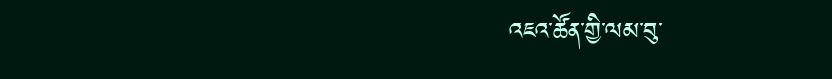འཇའ་ཚོན་གྱི་ལམ་བུ་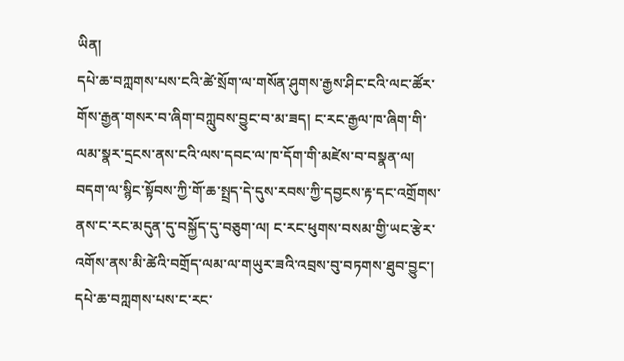ཡིན།
དཔེ་ཆ་བཀླགས་པས་ངའི་ཚེ་སྲོག་ལ་གསོན་ཤུགས་རྒྱས་ཤིང་ངའི་ལང་ཚོར་གོས་རྒྱན་གསར་བ་ཞིག་བཀླུབས་བྱུང་བ་མ་ཟད། ང་རང་རྒྱལ་ཁ་ཞིག་གི་ལམ་སྣར་དྲངས་ནས་ངའི་ལས་དབང་ལ་ཁ་དོག་གི་མཛེས་བ་བསྣན་ལ། བདག་ལ་སྙིང་སྟོབས་ཀྱི་གོ་ཆ་སྤྲད་དེ་དུས་རབས་ཀྱི་དབྱངས་རྟ་དང་འགྲོགས་ནས་ང་རང་མདུན་དུ་བསྐྱོད་དུ་བཅུག་ལ། ང་རང་ཕུགས་བསམ་གྱི་ཡང་རྩེར་འགོས་ནས་མི་ཚེའི་བགྲོད་ལམ་ལ་གཡུར་ཟའི་འབྲས་བུ་བཏགས་ཐུབ་བྱུང་། དཔེ་ཆ་བཀླགས་པས་ང་རང་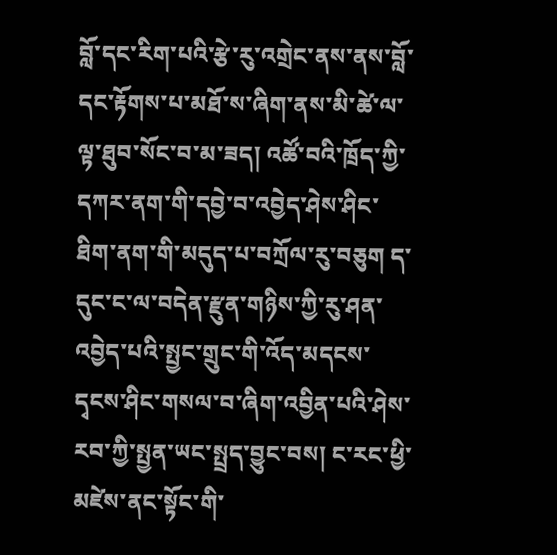བློ་དང་རིག་པའི་རྩེ་རུ་འགྲེང་ནས་ནས་བློ་དང་རྟོགས་པ་མཐོ་ས་ཞིག་ནས་མི་ཚེ་ལ་ལྟ་ཐུབ་སོང་བ་མ་ཟད། འཚོ་བའི་ཁྲོད་ཀྱི་དཀར་ནག་གི་དབྱེ་བ་འབྱེད་ཤེས་ཤིང་ཐིག་ནག་གི་མདུད་པ་བཀྲོལ་རུ་བཅུག ད་དུང་ང་ལ་བདེན་རྫུན་གཉིས་ཀྱི་རུ་ཤན་འབྱེད་པའི་སྤྱང་གྲུང་གི་འོད་མདངས་དྭངས་ཤིང་གསལ་བ་ཞིག་འབྱིན་པའི་ཤེས་རབ་ཀྱི་སྤྱན་ཡང་སྤྲད་བྱུང་བས། ང་རང་ཕྱི་མཛེས་ནང་སྟོང་གི་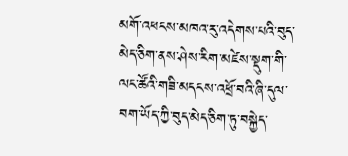མགོ་འཕངས་མཁའ་རུ་འདེགས་པའི་བུད་མེད་ཅིག་ནས་ཤེས་རིག་མཛེས་སྡུག་གི་ལང་ཚོའི་གཟི་མདངས་འཕྲོ་བའི་ཞི་དུལ་བག་ཡོད་ཀྱི་བུད་མེད་ཅིག་ཏུ་བསྐྱེད་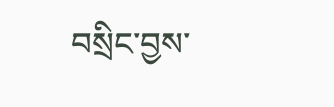བསྲིང་བྱས་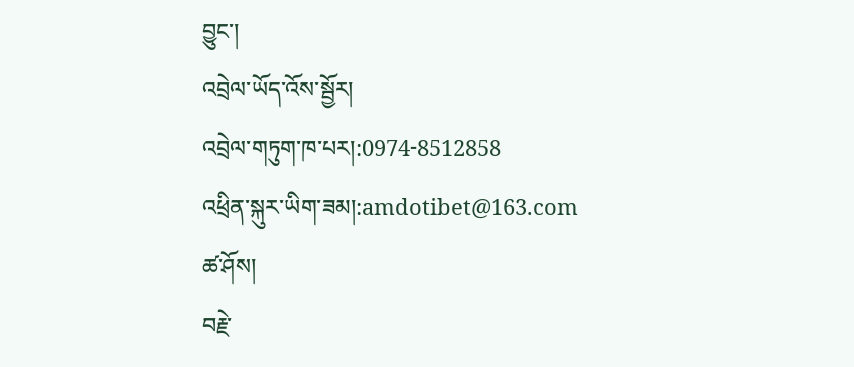བྱུང་།
འབྲེལ་ཡོད་འོས་སྦྱོར།
འབྲེལ་གཏུག་ཁ་པར།:0974-8512858
འཕྲིན་སྐུར་ཡིག་ཟམ།:amdotibet@163.com
ཚ་ཤོས།
བརྗེ་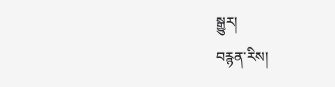སྒྱུར།
བརྙན་རིས།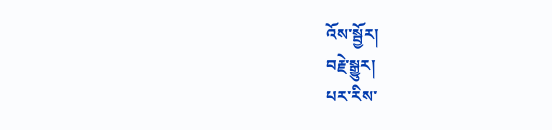འོས་སྦྱོར།
བརྗེ་སྒྱུར།
པར་རིས་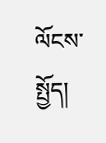ལོངས་སྤྱོད།